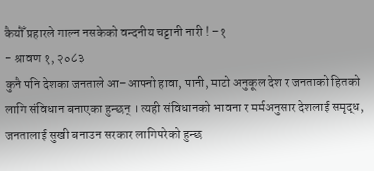कैयौँ प्रहारले गाल्न नसकेको वन्दनीय चट्टानी नारी ! –१
- श्रावण १, २०८३
कुनै पनि देशका जनताले आ–आफ्नो हावा, पानी, माटो अनुकूल देश र जनताको हितको लागि संविधान बनाएका हुन्छन् । त्यही संविधानको भावना र मर्मअनुसार देशलाई समृद्ध, जनतालाई सुखी बनाउन सरकार लागिपरेको हुन्छ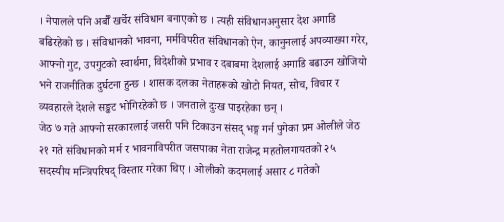। नेपालले पनि अर्बौँ खर्चेर संविधान बनाएको छ । त्यही संविधानअनुसार देश अगाडि बढिरहेको छ । संविधानको भावना, मर्मविपरीत संविधानको ऐन, कानुनलाई अपव्याख्या गरेर, आफ्नो गुट, उपगुटको स्वार्थमा, विदेशीको प्रभाव र दबाबमा देशलाई अगाडि बढाउन खोजियो भने राजनीतिक दुर्घटना हुन्छ । शासक दलका नेताहरूको खोटो नियत, सोच, विचार र व्यवहारले देशले सङ्कट भोगिरहेको छ । जनताले दुःख पाइरहेका छन् ।
जेठ ७ गते आफ्नो सरकारलाई जसरी पनि टिकाउन संसद् भङ्ग गर्न पुगेका प्रम ओलीले जेठ २१ गते संविधानको मर्म र भावनाविपरीत जसपाका नेता राजेन्द्र महतोलगायतको २५ सदस्यीय मन्त्रिपरिषद् विस्तार गरेका थिए । ओलीको कदमलाई असार ८ गतेको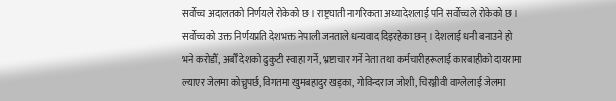सर्वोच्च अदालतको निर्णयले रोकेको छ । राष्ट्रघाती नागरिकता अध्यादेशलाई पनि सर्वोच्चले रोकेको छ । सर्वोच्चको उक्त निर्णयप्रति देशभक्त नेपाली जनताले धन्यवाद दिइरहेका छन् । देशलाई धनी बनाउने हो भने करोडौँ, अर्बौँ देशको ढुकुटी स्वाहा गर्ने, भ्रष्टाचार गर्ने नेता तथा कर्मचारीहरूलाई कारबाहीको दायरामा ल्याएर जेलमा कोच्नुपर्छ, विगतमा खुमबहादुर खड्का, गोविन्दराज जोशी, चिरञ्जीवी वाग्लेलाई जेलमा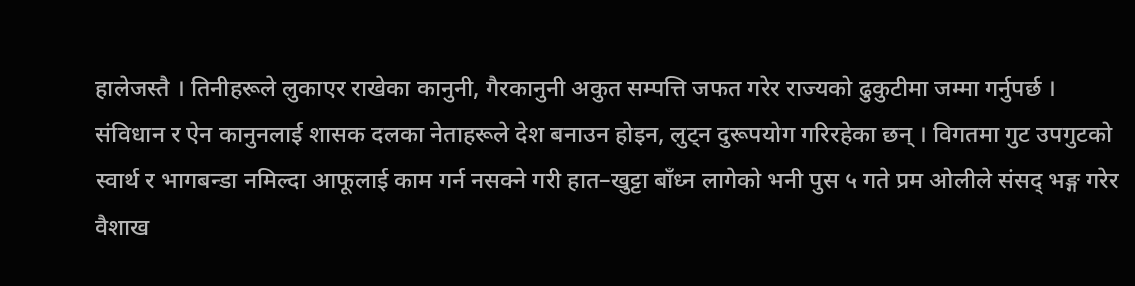हालेजस्तै । तिनीहरूले लुकाएर राखेका कानुनी, गैरकानुनी अकुत सम्पत्ति जफत गरेर राज्यको ढुकुटीमा जम्मा गर्नुपर्छ ।
संविधान र ऐन कानुनलाई शासक दलका नेताहरूले देश बनाउन होइन, लुट्न दुरूपयोग गरिरहेका छन् । विगतमा गुट उपगुटको स्वार्थ र भागबन्डा नमिल्दा आफूलाई काम गर्न नसक्ने गरी हात–खुट्टा बाँध्न लागेको भनी पुस ५ गते प्रम ओलीले संसद् भङ्ग गरेर वैशाख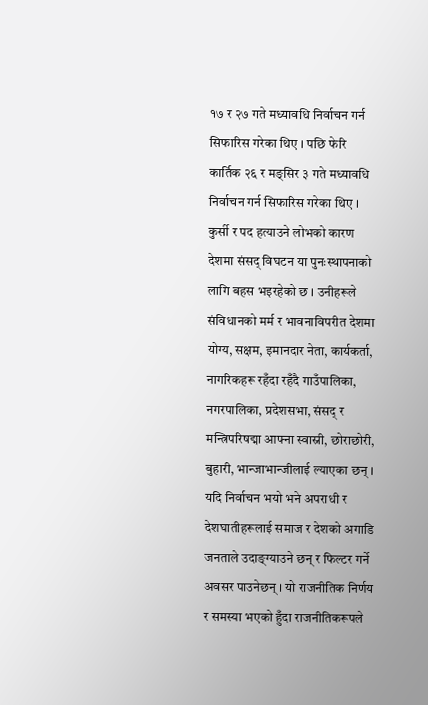१७ र २७ गते मध्यावधि निर्वाचन गर्न सिफारिस गरेका थिए । पछि फेरि कार्तिक २६ र मङ्सिर ३ गते मध्यावधि निर्वाचन गर्न सिफारिस गरेका थिए । कुर्सी र पद हत्याउने लोभको कारण देशमा संसद् विघटन या पुनःस्थापनाको लागि बहस भइरहेको छ । उनीहरूले संविधानको मर्म र भावनाविपरीत देशमा योग्य, सक्षम, इमानदार नेता, कार्यकर्ता, नागरिकहरू रहँदा रहँदै गाउँपालिका, नगरपालिका, प्रदेशसभा, संसद् र मन्त्रिपरिषद्मा आफ्ना स्वास्नी, छोराछोरी, बुहारी, भान्जाभान्जीलाई ल्याएका छन् ।
यदि निर्वाचन भयो भने अपराधी र देशघातीहरूलाई समाज र देशको अगाडि जनताले उदाङ्ग्याउने छन् र फिल्टर गर्ने अवसर पाउनेछन् । यो राजनीतिक निर्णय र समस्या भएको हुँदा राजनीतिकरूपले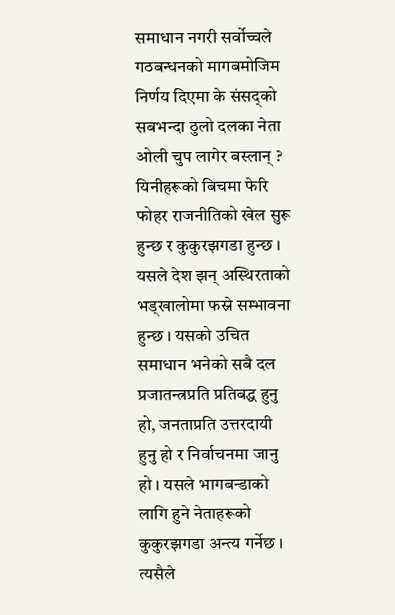समाधान नगरी सर्वोच्चले गठबन्धनको मागबमोजिम निर्णय दिएमा के संसद्को सबभन्दा ठुलो दलका नेता ओली चुप लागेर बस्लान् ? यिनीहरूको बिचमा फेरि फोहर राजनीतिको खेल सुरू हुन्छ र कुकुरझगडा हुन्छ । यसले देश झन् अस्थिरताको भड्खालोमा फस्ने सम्भावना हुन्छ । यसको उचित समाधान भनेको सबै दल प्रजातन्त्रप्रति प्रतिबद्ध हुनु हो, जनताप्रति उत्तरदायी हुनु हो र निर्वाचनमा जानु हो । यसले भागबन्डाको लागि हुने नेताहरूको कुकुरझगडा अन्त्य गर्नेछ । त्यसैले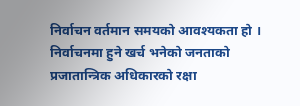निर्वाचन वर्तमान समयको आवश्यकता हो ।
निर्वाचनमा हुने खर्च भनेको जनताको प्रजातान्त्रिक अधिकारको रक्षा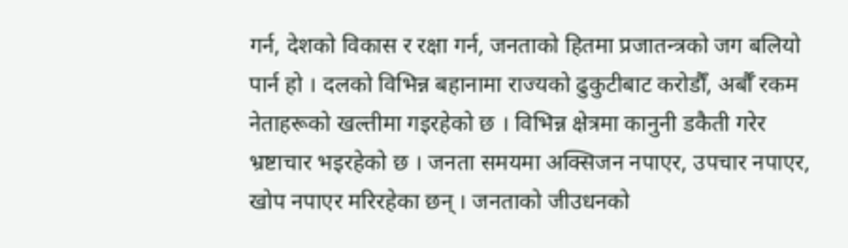गर्न, देशको विकास र रक्षा गर्न, जनताको हितमा प्रजातन्त्रको जग बलियो पार्न हो । दलको विभिन्न बहानामा राज्यको ढुकुटीबाट करोडौँ, अर्बौँ रकम नेताहरूको खल्तीमा गइरहेको छ । विभिन्न क्षेत्रमा कानुनी डकैती गरेर भ्रष्टाचार भइरहेको छ । जनता समयमा अक्सिजन नपाएर, उपचार नपाएर, खोप नपाएर मरिरहेका छन् । जनताको जीउधनको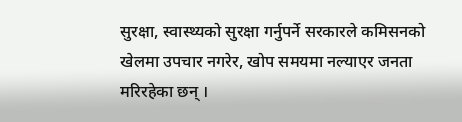सुरक्षा, स्वास्थ्यको सुरक्षा गर्नुपर्ने सरकारले कमिसनको खेलमा उपचार नगरेर, खोप समयमा नल्याएर जनता मरिरहेका छन् ।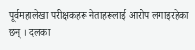पूर्वमहालेखा परीक्षकहरू नेताहरूलाई आरोप लगाइरहेका छन् । दलका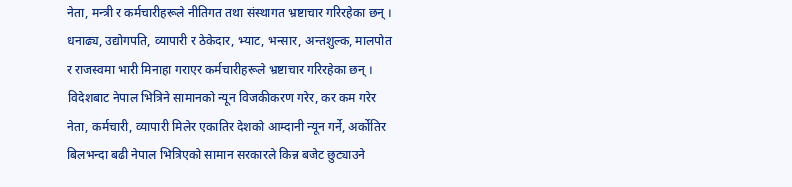नेता, मन्त्री र कर्मचारीहरूले नीतिगत तथा संस्थागत भ्रष्टाचार गरिरहेका छन् । धनाढ्य, उद्योगपति, व्यापारी र ठेकेदार, भ्याट, भन्सार, अन्तशुल्क, मालपोत र राजस्वमा भारी मिनाहा गराएर कर्मचारीहरूले भ्रष्टाचार गरिरहेका छन् । विदेशबाट नेपाल भित्रिने सामानको न्यून विजकीकरण गरेर, कर कम गरेर नेता, कर्मचारी, व्यापारी मिलेर एकातिर देशको आम्दानी न्यून गर्ने, अर्कोतिर बिलभन्दा बढी नेपाल भित्रिएको सामान सरकारले किन्न बजेट छुट्याउने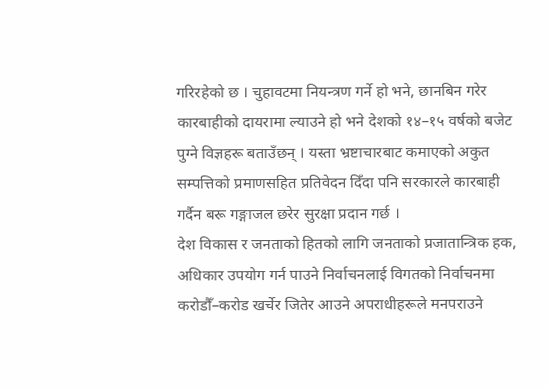गरिरहेको छ । चुहावटमा नियन्त्रण गर्ने हो भने, छानबिन गरेर कारबाहीको दायरामा ल्याउने हो भने देशको १४–१५ वर्षको बजेट पुग्ने विज्ञहरू बताउँछन् । यस्ता भ्रष्टाचारबाट कमाएको अकुत सम्पत्तिको प्रमाणसहित प्रतिवेदन दिँदा पनि सरकारले कारबाही गर्दैन बरू गङ्गाजल छरेर सुरक्षा प्रदान गर्छ ।
देश विकास र जनताको हितको लागि जनताको प्रजातान्त्रिक हक, अधिकार उपयोग गर्न पाउने निर्वाचनलाई विगतको निर्वाचनमा करोडौँ–करोड खर्चेर जितेर आउने अपराधीहरूले मनपराउने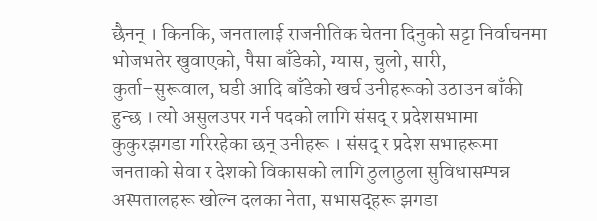छैनन् । किनकि, जनतालाई राजनीतिक चेतना दिनुको सट्टा निर्वाचनमा भोजभतेर खुवाएको, पैसा बाँडेको, ग्यास, चुलो, सारी, कुर्ता–सुरूवाल, घडी आदि बाँडेको खर्च उनीहरूको उठाउन बाँकी हुन्छ । त्यो असुलउपर गर्न पदको लागि संसद् र प्रदेशसभामा कुकुरझगडा गरिरहेका छन् उनीहरू । संसद् र प्रदेश सभाहरूमा जनताको सेवा र देशको विकासको लागि ठुलाठुला सुविधासम्पन्न अस्पतालहरू खोल्न दलका नेता, सभासद्हरू झगडा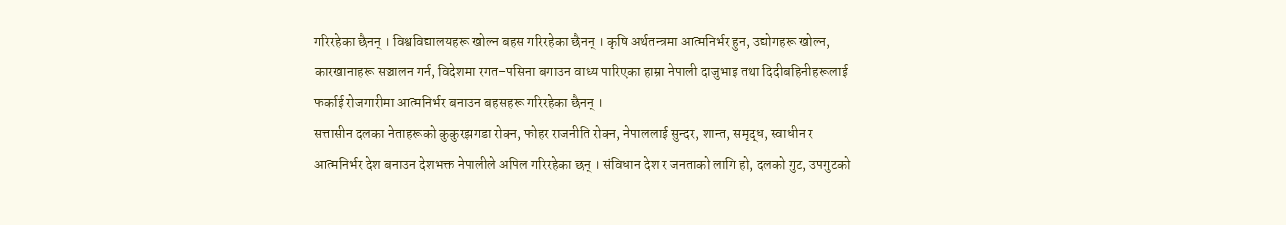गरिरहेका छैनन् । विश्वविद्यालयहरू खोल्न बहस गरिरहेका छैनन् । कृषि अर्थतन्त्रमा आत्मनिर्भर हुन, उद्योगहरू खोल्न, कारखानाहरू सञ्चालन गर्न, विदेशमा रगत–पसिना बगाउन वाध्य पारिएका हाम्रा नेपाली दाजुभाइ तथा दिदीबहिनीहरूलाई फर्काई रोजगारीमा आत्मनिर्भर बनाउन बहसहरू गरिरहेका छैनन् ।
सत्तासीन दलका नेताहरूको कुकुरझगडा रोक्न, फोहर राजनीति रोक्न, नेपाललाई सुन्दर, शान्त, समृद्ध, स्वाधीन र आत्मनिर्भर देश बनाउन देशभक्त नेपालीले अपिल गरिरहेका छन् । संविधान देश र जनताको लागि हो, दलको गुट, उपगुटको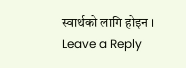स्वार्थको लागि होइन ।
Leave a Reply